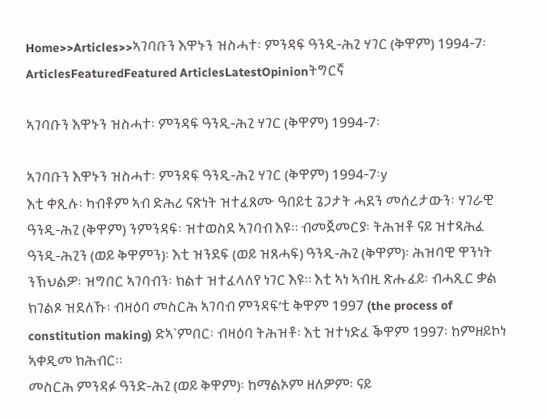Home>>Articles>>ኣገባቡን እዋኑን ዝስሓተ፡ ምንዳፍ ዓንዲ-ሕጊ ሃገር (ቅዋም) 1994-7፡
ArticlesFeaturedFeatured ArticlesLatestOpinionትግርኛ

ኣገባቡን እዋኑን ዝስሓተ፡ ምንዳፍ ዓንዲ-ሕጊ ሃገር (ቅዋም) 1994-7፡

ኣገባቡን እዋኑን ዝስሓተ፡ ምንዳፍ ዓንዲ-ሕጊ ሃገር (ቅዋም) 1994-7፡y
እቲ ቀጺሉ፡ ካብቶም ኣብ ድሕሪ ናጽነት ዝተፈጸሙ ዓበይቲ ጌጋታት ሓደን መሰረታውን፡ ሃገራዊ ዓንዲ-ሕጊ (ቅዋም) ንምንዳፍ፡ ዝተወስደ ኣገባብ እዩ። ብመጀመርያ፡ ትሕዝቶ ናይ ዝተጻሕፈ ዓንዲ-ሕጊን (ወይ ቅዋምን)፡ እቲ ዝንደፍ (ወይ ዝጸሓፍ) ዓንዲ-ሕጊ (ቅዋም)፡ ሕዝባዊ ዋንነት ንኽህልዎ፡ ዝግበር ኣገባብን፡ ክልተ ዝተፈላለየ ነገር እዩ። እቲ ኣነ ኣብዚ ጽሑፈይ፡ ብሓጺር ቃል ክገልጾ ዝደለኹ፡ ብዛዕባ መስርሕ ኣገባብ ምንዳፍ’ቲ ቅዋም 1997 (the process of constitution making) ድኣ`ምበር፡ ብዛዕባ ትሕዝቶ፡ እቲ ዝተነድፈ ቕዋም 1997፡ ከምዘይኮነ ኣቀዲመ ክሕብር።
መስርሕ ምንዳፉ ዓንድ-ሕጊ (ወይ ቅዋም)፡ ከማልኦም ዘለዎም፡ ናይ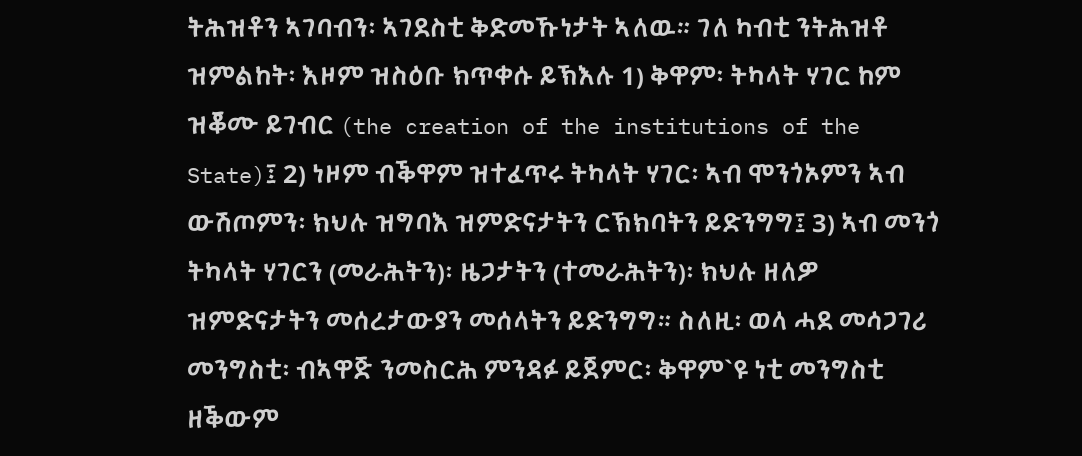ትሕዝቶን ኣገባብን፡ ኣገደስቲ ቅድመኹነታት ኣለዉ። ገለ ካብቲ ንትሕዝቶ ዝምልከት፡ እዞም ዝስዕቡ ክጥቀሱ ይኽእሉ 1) ቅዋም፡ ትካላት ሃገር ከም ዝቖሙ ይገብር (the creation of the institutions of the State)፤ 2) ነዞም ብቕዋም ዝተፈጥሩ ትካላት ሃገር፡ ኣብ ሞንጎኦምን ኣብ ውሽጦምን፡ ክህሉ ዝግባእ ዝምድናታትን ርኽክባትን ይድንግግ፤ 3) ኣብ መንጎ ትካላት ሃገርን (መራሕትን)፡ ዜጋታትን (ተመራሕትን)፡ ክህሉ ዘለዎ ዝምድናታትን መሰረታውያን መሰላትን ይድንግግ። ስለዚ፡ ወላ ሓደ መሳጋገሪ መንግስቲ፡ ብኣዋጅ ንመስርሕ ምንዳፉ ይጀምር፡ ቅዋም`ዩ ነቲ መንግስቲ ዘቕውም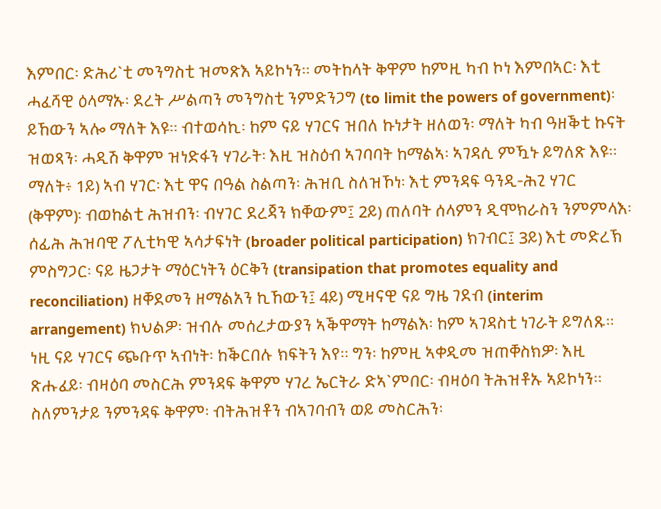እምበር፡ ድሕሪ`ቲ መንግስቲ ዝመጽእ ኣይኮነን። መትከላት ቅዋም ከምዚ ካብ ኮነ እምበኣር፡ እቲ ሓፈሻዊ ዕላማኡ፡ ደረት ሥልጣን መንግስቲ ንምድንጋግ (to limit the powers of government)፡ ይኸውን ኣሎ ማለት እዩ። ብተወሳኪ፡ ከም ናይ ሃገርና ዝበለ ኩነታት ዘለወን፡ ማለት ካብ ዓዘቕቲ ኩናት ዝወጻን፡ ሓዲሽ ቅዋም ዝነድፋን ሃገራት፡ እዚ ዝስዕብ ኣገባባት ከማልኣ፡ ኣገዳሲ ምዃኑ ይግለጽ እዩ። ማለት፥ 1ይ) ኣብ ሃገር፡ እቲ ዋና በዓል ስልጣን፡ ሕዝቢ ስለዝኾነ፡ እቲ ምንዳፍ ዓንዲ-ሕጊ ሃገር (ቅዋም)፡ ብወከልቲ ሕዝብን፡ ብሃገር ደረጃን ክቐውም፤ 2ይ) ጠለባት ሰላምን ዲሞክራስን ንምምላእ፡ ሰፊሕ ሕዝባዊ ፖሊቲካዊ ኣሳታፍነት (broader political participation) ክገብር፤ 3ይ) እቲ መድረኽ ምስግጋር፡ ናይ ዜጋታት ማዕርነትን ዕርቅን (transipation that promotes equality and reconciliation) ዘቐደመን ዘማልአን ኪኸውን፤ 4ይ) ሚዛናዊ ናይ ግዜ ገደብ (interim arrangement) ክህልዎ፡ ዝብሉ መሰረታውያን ኣቕዋማት ከማልእ፡ ከም ኣገዳስቲ ነገራት ይግለጹ። ነዚ ናይ ሃገርና ጭቡጥ ኣብነት፡ ከቕርበሉ ክፍትን እየ። ግን፡ ከምዚ ኣቀዲመ ዝጠቐስክዎ፡ እዚ ጽሑፈይ፡ ብዛዕባ መስርሕ ምንዳፍ ቅዋም ሃገረ ኤርትራ ድኣ`ምበር፡ ብዛዕባ ትሕዝቶኡ ኣይኮነን።
ስለምንታይ ንምንዳፍ ቅዋም፡ ብትሕዝቶን ብኣገባብን ወይ መስርሕን፡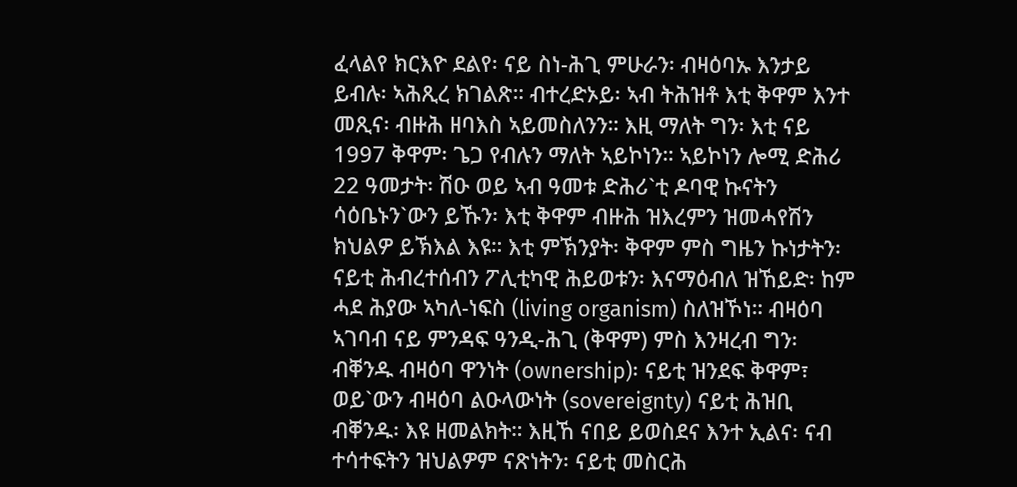ፈላልየ ክርእዮ ደልየ፡ ናይ ስነ-ሕጊ ምሁራን፡ ብዛዕባኡ እንታይ ይብሉ፡ ኣሕጺረ ክገልጽ። ብተረድኦይ፡ ኣብ ትሕዝቶ እቲ ቅዋም እንተ መጺና፡ ብዙሕ ዘባእስ ኣይመስለንን። እዚ ማለት ግን፡ እቲ ናይ 1997 ቅዋም፡ ጌጋ የብሉን ማለት ኣይኮነን። ኣይኮነን ሎሚ ድሕሪ 22 ዓመታት፡ ሽዑ ወይ ኣብ ዓመቱ ድሕሪ`ቲ ዶባዊ ኩናትን ሳዕቤኑን`ውን ይኹን፡ እቲ ቅዋም ብዙሕ ዝእረምን ዝመሓየሽን ክህልዎ ይኽእል እዩ። እቲ ምኽንያት፡ ቅዋም ምስ ግዜን ኩነታትን፡ ናይቲ ሕብረተሰብን ፖሊቲካዊ ሕይወቱን፡ እናማዕብለ ዝኸይድ፡ ከም ሓደ ሕያው ኣካለ-ነፍስ (living organism) ስለዝኾነ። ብዛዕባ ኣገባብ ናይ ምንዳፍ ዓንዲ-ሕጊ (ቅዋም) ምስ እንዛረብ ግን፡ ብቐንዱ ብዛዕባ ዋንነት (ownership)፡ ናይቲ ዝንደፍ ቅዋም፣ ወይ`ውን ብዛዕባ ልዑላውነት (sovereignty) ናይቲ ሕዝቢ ብቐንዱ፡ እዩ ዘመልክት። እዚኸ ናበይ ይወስደና እንተ ኢልና፡ ናብ ተሳተፍትን ዝህልዎም ናጽነትን፡ ናይቲ መስርሕ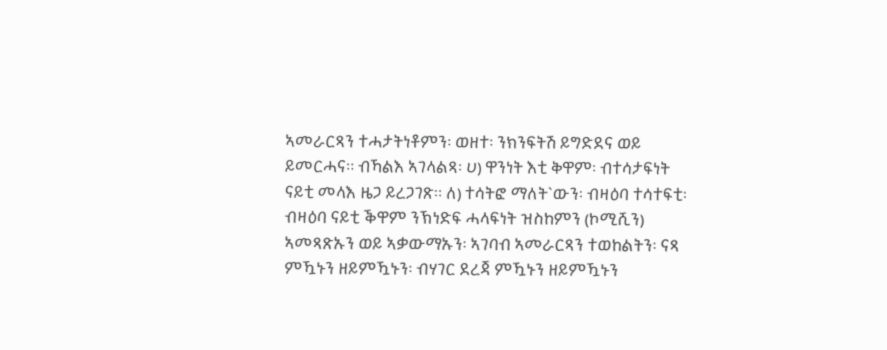ኣመራርጻን ተሓታትነቶምን፡ ወዘተ፡ ንክንፍትሽ ይግድደና ወይ ይመርሓና። ብኻልእ ኣገላልጻ፡ ሀ) ዋንነት እቲ ቅዋም፡ ብተሳታፍነት ናይቲ መላእ ዜጋ ይረጋገጽ። ለ) ተሳትፎ ማለት`ውን፡ ብዛዕባ ተሳተፍቲ፡ ብዛዕባ ናይቲ ቕዋም ንኽነድፍ ሓላፍነት ዝስከምን (ኮሚሺን) ኣመጻጽኡን ወይ ኣቃውማኡን፡ ኣገባብ ኣመራርጻን ተወከልትን፡ ናጻ ምዃኑን ዘይምዃኑን፡ ብሃገር ደረጃ ምዃኑን ዘይምዃኑን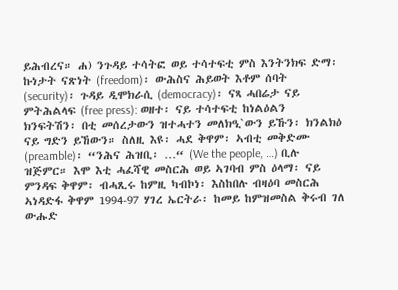ይሕብረና። ሐ) ንጉዳይ ተሳትፎ ወይ ተሳተፍቲ ምስ እንትንክፍ ድማ፡ ኩነታት ናጽነት (freedom)፡ ውሕስና ሕይወት እቶም ሰባት (security)፡ ጉዳይ ዲሞክራሲ (democracy)፡ ናጻ ሓበሬታ ናይ ምትሕልላፍ (free press): ወዘተ፡ ናይ ተሳተፍቲ ከነልዕልን ክንፍትሽን፡ በቲ መሰረታውን ዝተሓተን መለክዒ`ውን ይኹን፡ ክንልክዕ ናይ ግድን ይኸውን። ስለዚ እዩ፡ ሓደ ቅዋም፡ ኣብቲ መቅድሙ (preamble)፡ “ንሕና ሕዝቢ፡ …“ (We the people, …) ቢሉ ዝጅምር። እሞ እቲ ሓፈሻዊ መስርሕ ወይ ኣገባብ ምስ ዕላማ፡ ናይ ምንዳፍ ቅዋም፡ ብሓጺሩ ከምዚ ካብኮነ፡ እስከበሉ ብዛዕባ መስርሕ ኣነዳድፋ ቅዋም 1994-97 ሃገረ ኤርትራ፡ ከመይ ከምዝመስል ቅሩብ ገለ ውሑድ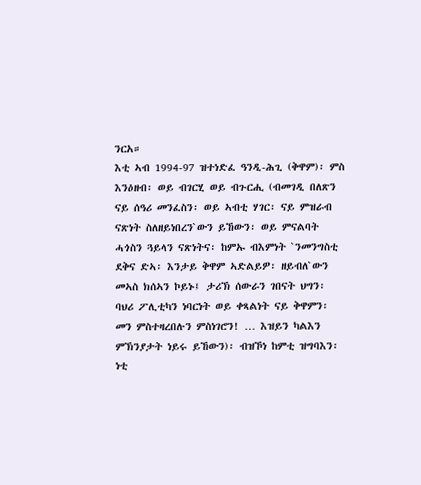ንርአ።
እቲ ኣብ 1994-97 ዝተነድፈ ዓንዲ-ሕጊ (ቅዋም)፡ ምስ እንዕዘብ፡ ወይ ብገርሂ ወይ ብጉርሒ (ብመገዲ በለጽን ናይ ሰዓሪ መንፈስን፡ ወይ ኣብቲ ሃገር፡ ናይ ምዝራብ ናጽነት ስለዘይነበረን`ውን ይኸውን፡ ወይ ምናልባት ሓጎስን ጓይላን ናጽነትና፡ ከምኡ ብእምነት `ንመንግስቲ ደቅና ድኣ፡ እንታይ ቅዋም ኣድልይዎ፡ ዘይብለ`ውን መኣስ ክሰኣን ኮይኑ፤ ታሪኽ ሰውራን ገበናት ህግን፡ ባህሪ ፖሊቲካን ነባርነት ወይ ቀጻልነት ናይ ቅዋምን፡ መን ምስተዛረበሉን ምስነገሮን! … እዝይን ካልእን ምኽንያታት ነይሩ ይኸውን)፡ ብዝኾነ ከምቲ ዝግባእን፡ ነቲ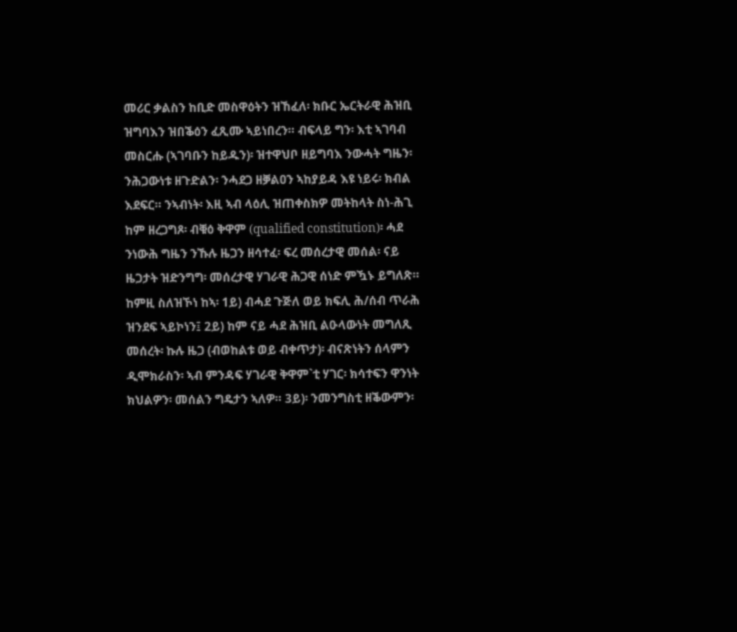መሪር ቃልስን ከቢድ መስዋዕትን ዝኸፈለ፡ ክቡር ኤርትራዊ ሕዝቢ ዝግባእን ዝበቕዕን ፈጺሙ ኣይነበረን። ብፍላይ ግን፡ እቲ ኣገባብ መስርሑ (ኣገባቡን ከይዱን)፡ ዝተዋህቦ ዘይግባእ ንውሓት ግዜን፡ ንሕጋውነቱ ዘጉድልን፡ ንሓደጋ ዘቓልዐን ኣከያይዳ እዩ ነይሩ፡ ክብል እደፍር። ንኣብነት፡ እዚ ኣብ ላዕሊ ዝጠቀስክዎ መትከላት ስነ-ሕጊ ከም ዘረጋግጾ፡ ብቑዕ ቅዋም (qualified constitution)፡ ሓደ ንነውሕ ግዜን ንኹሉ ዜጋን ዘሳተፈ፡ ፍረ መሰረታዊ መሰል፡ ናይ ዜጋታት ዝድንግግ፡ መሰረታዊ ሃገራዊ ሕጋዊ ሰነድ ምዃኑ ይግለጽ። ከምዚ ስለዝኾነ ከኣ፡ 1ይ) ብሓደ ጉጅለ ወይ ክፍሊ ሕ/ሰብ ጥራሕ ዝንደፍ ኣይኮነን፤ 2ይ) ከም ናይ ሓደ ሕዝቢ ልዑላውነት መግለጺ መሰረት፡ ኩሉ ዜጋ (ብወከልቱ ወይ ብቀጥታ)፡ ብናጽነትን ሰላምን ዲሞክራስን፡ ኣብ ምንዳፍ ሃገራዊ ቅዋም`ቲ ሃገር፡ ክሳተፍን ዋንነት ክህልዎን፡ መሰልን ግዴታን ኣለዎ። 3ይ)፡ ንመንግስቲ ዘቕውምን፡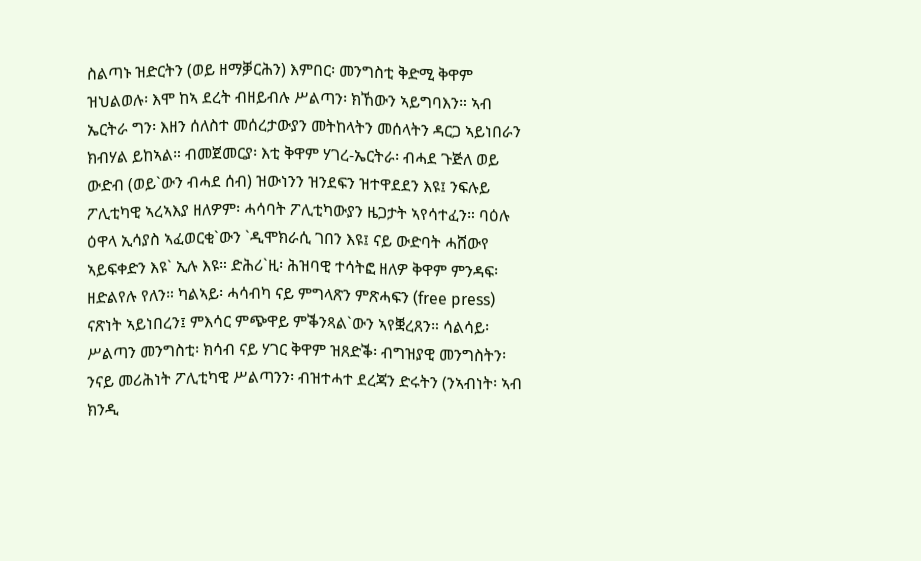ስልጣኑ ዝድርትን (ወይ ዘማቓርሕን) እምበር፡ መንግስቲ ቅድሚ ቅዋም ዝህልወሉ፡ እሞ ከኣ ደረት ብዘይብሉ ሥልጣን፡ ክኸውን ኣይግባእን። ኣብ ኤርትራ ግን፡ እዘን ሰለስተ መሰረታውያን መትከላትን መሰላትን ዳርጋ ኣይነበራን ክብሃል ይከኣል። ብመጀመርያ፡ እቲ ቅዋም ሃገረ-ኤርትራ፡ ብሓደ ጉጅለ ወይ ውድብ (ወይ`ውን ብሓደ ሰብ) ዝውነንን ዝንደፍን ዝተዋደደን እዩ፤ ንፍሉይ ፖሊቲካዊ ኣረኣእያ ዘለዎም፡ ሓሳባት ፖሊቲካውያን ዜጋታት ኣየሳተፈን። ባዕሉ ዕዋላ ኢሳያስ ኣፈወርቂ`ውን `ዲሞክራሲ ገበን እዩ፤ ናይ ውድባት ሓሸውየ ኣይፍቀድን እዩ` ኢሉ እዩ። ድሕሪ`ዚ፡ ሕዝባዊ ተሳትፎ ዘለዎ ቅዋም ምንዳፍ፡ ዘድልየሉ የለን። ካልኣይ፡ ሓሳብካ ናይ ምግላጽን ምጽሓፍን (free press) ናጽነት ኣይነበረን፤ ምእሳር ምጭዋይ ምቕንጻል`ውን ኣየቛረጸን። ሳልሳይ፡ ሥልጣን መንግስቲ፡ ክሳብ ናይ ሃገር ቅዋም ዝጸድቕ፡ ብግዝያዊ መንግስትን፡ ንናይ መሪሕነት ፖሊቲካዊ ሥልጣንን፡ ብዝተሓተ ደረጃን ድሩትን (ንኣብነት፡ ኣብ ክንዲ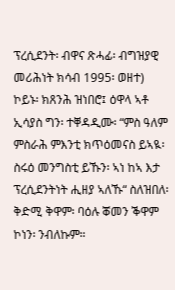ፕረሲደንት፡ ብዋና ጽሓፊ፡ ብግዝያዊ መሪሕነት ክሳብ 1995፡ ወዘተ) ኮይኑ፡ ክጸንሕ ዝነበሮ፤ ዕዋላ ኣቶ ኢሳያስ ግን፡ ተቐዳዲሙ፡ “ምስ ዓለም ምስራሕ ምእንቲ ክጥዕመናስ ይኣዪ፡ ስሩዕ መንግስቲ ይኹን፡ ኣነ ከኣ እታ ፕረሲደንትነት ሒዘያ ኣለኹ“ ስለዝበለ፡ ቅድሚ ቅዋም፡ ባዕሉ ቖመን ቕዋም ኮነን፡ ንብለኩም።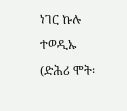ነገር ኩሉ ተወዲኡ (ድሕሪ ሞት፡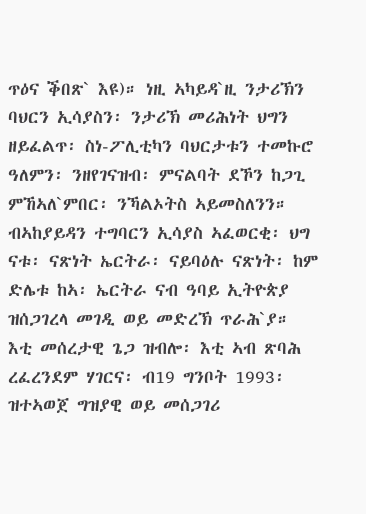ጥዕና ቕበጽ` እዩ)። ነዚ ኣካይዳ`ዚ ንታሪኽን ባህርን ኢሳያስን፡ ንታሪኽ መሪሕነት ህግን ዘይፈልጥ፡ ስነ-ፖሊቲካን ባህርታቱን ተመኩሮ ዓለምን፡ ንዘየገናዝብ፡ ምናልባት ደኾን ከጋጊ ምኸኣለ`ምበር፡ ንኻልኦትስ ኣይመስለንን።
ብኣከያይዳን ተግባርን ኢሳያስ ኣፈወርቂ፡ ህግ ናቱ፡ ናጽነት ኤርትራ፡ ናይባዕሉ ናጽነት፡ ከም ድሌቱ ከኣ፡ ኤርትራ ናብ ዓባይ ኢትዮጵያ ዝሰጋገረላ መገዲ ወይ መድረኽ ጥራሕ`ያ። እቲ መሰረታዊ ጌጋ ዝብሎ፡ እቲ ኣብ ጽባሕ ረፈረንደም ሃገርና፡ ብ19 ግንቦት 1993፡ ዝተኣወጀ ግዝያዊ ወይ መሰጋገሪ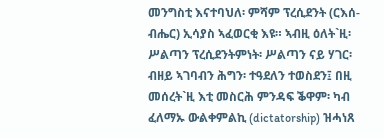መንግስቲ እናተባህለ፡ ምሻም ፕረሲደንት (ርእሰ-ብሔር) ኢሳያስ ኣፈወርቂ እዩ። ኣብዚ ዕለት`ዚ፡ ሥልጣን ፕረሲደንትምነት፡ ሥልጣን ናይ ሃገር፡ ብዘይ ኣገባብን ሕግን፡ ተዓደለን ተወስደን፤ በዚ መሰረት`ዚ እቲ መስርሕ ምንዳፍ ቕዋም፡ ካብ ፈለማኡ ውልቀምልኪ (dictatorship) ዝሓነጸ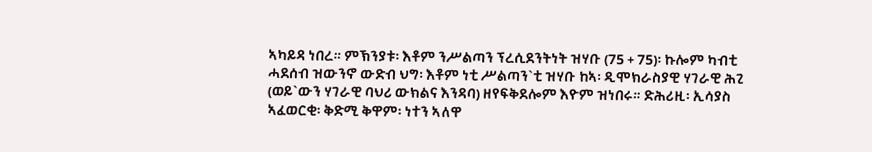ኣካይዳ ነበረ። ምኽንያቱ፡ እቶም ንሥልጣን ፕረሲደንትነት ዝሃቡ (75 + 75)፡ ኩሎም ካብቲ ሓደሰብ ዝውንኖ ውድብ ህግ፡ እቶም ነቲ ሥልጣን`ቲ ዝሃቡ ከኣ፡ ዲሞክራስያዊ ሃገራዊ ሕጊ (ወይ`ውን ሃገራዊ ባህሪ ውክልና እንዳባ) ዘየፍቅደሎም እዮም ዝነበሩ። ድሕሪዚ፡ ኢሳያስ ኣፈወርቂ፡ ቅድሚ ቅዋም፡ ነተን ኣለዋ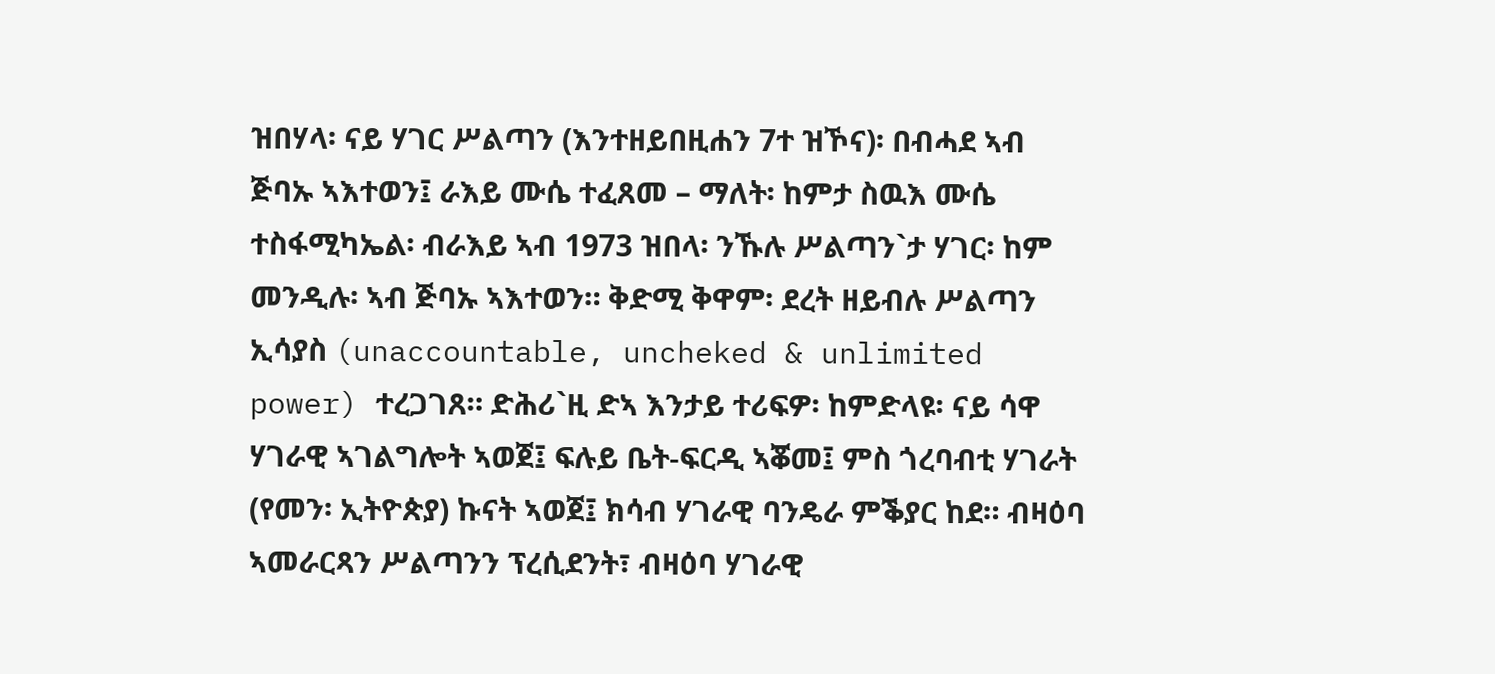ዝበሃላ፡ ናይ ሃገር ሥልጣን (እንተዘይበዚሐን 7ተ ዝኾና)፡ በብሓደ ኣብ ጅባኡ ኣእተወን፤ ራእይ ሙሴ ተፈጸመ – ማለት፡ ከምታ ስዉእ ሙሴ ተስፋሚካኤል፡ ብራእይ ኣብ 1973 ዝበላ፡ ንኹሉ ሥልጣን`ታ ሃገር፡ ከም መንዲሉ፡ ኣብ ጅባኡ ኣእተወን። ቅድሚ ቅዋም፡ ደረት ዘይብሉ ሥልጣን ኢሳያስ (unaccountable, uncheked & unlimited power) ተረጋገጸ። ድሕሪ`ዚ ድኣ እንታይ ተሪፍዎ፡ ከምድላዩ፡ ናይ ሳዋ ሃገራዊ ኣገልግሎት ኣወጀ፤ ፍሉይ ቤት-ፍርዲ ኣቖመ፤ ምስ ጎረባብቲ ሃገራት (የመን፡ ኢትዮጵያ) ኩናት ኣወጀ፤ ክሳብ ሃገራዊ ባንዴራ ምቕያር ከደ። ብዛዕባ ኣመራርጻን ሥልጣንን ፕረሲደንት፣ ብዛዕባ ሃገራዊ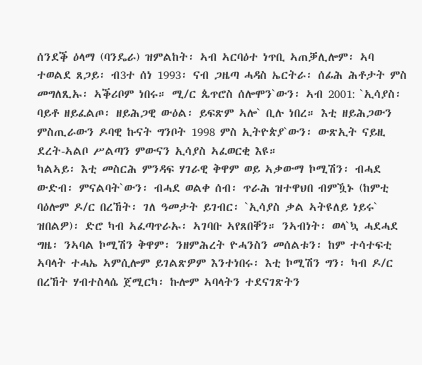ሰንደቕ ዕላማ (ባንዴራ) ዝምልከት፡ ኣብ ኣርባዕተ ነጥቢ ኣጠቓሊሎም፡ ኣባ ተወልደ ጸጋይ፡ ብ3ተ ሰነ 1993፡ ናብ ጋዜጣ ሓዳስ ኤርትራ፡ ሰፊሕ ሕቶታት ምስ መግለጺኡ፡ ኣቕሪቦም ነበሩ። ሚ/ር ጴጥሮስ ሰሎሞን`ውን፡ ኣብ 2001: `ኢሳያስ፡ ባይቶ ዘይፈልጦ፡ ዘይሕጋዊ ውዕል፡ ይፍጽም ኣሎ` ቢሉ ነበረ። እቲ ዘይሕጋውን ምስጢራውን ዶባዊ ኩናት ግንቦት 1998 ምስ ኢትዮጵያ`ውን፡ ውጽኢት ናይዚ ደረት-ኣልቦ ሥልጣን ምውናን ኢሳያስ ኣፈወርቂ እዩ።
ካልኣይ፡ እቲ መስርሕ ምንዳፍ ሃገራዊ ቅዋም ወይ ኣቃውማ ኮሚሽን፡ ብሓደ ውድብ፡ ምናልባት`ውን፡ ብሓደ ወልቀ ሰብ፡ ጥራሕ ዝተዋህበ ብምዃኑ (ከምቲ ባዕሎም ዶ/ር በረኸት፡ ገለ ዓመታት ይገብር፡ `ኢሳያስ ቃል ኣትዩለይ ነይሩ` ዝበልዎ)፡ ድሮ ካብ ኣፈጣጥራኡ፡ ኣገባቡ ኣየጸበቐን። ንኣብነት፡ ወላ`ኳ ሓደሓደ ግዜ፡ ንኣባል ኮሚሽን ቅዋም፡ ንዘምሕረት ዮሓንስን መሰልቱን፡ ከም ተሳተፍቲ ኣባላት ተሓኤ ኣምሲሎም ይገልጽዎም እንተነበሩ፡ እቲ ኮሚሽን ግን፡ ካብ ዶ/ር በረኸት ሃብተስላሴ ጀሚርካ፡ ኩሎም ኣባላትን ተደናገጽትን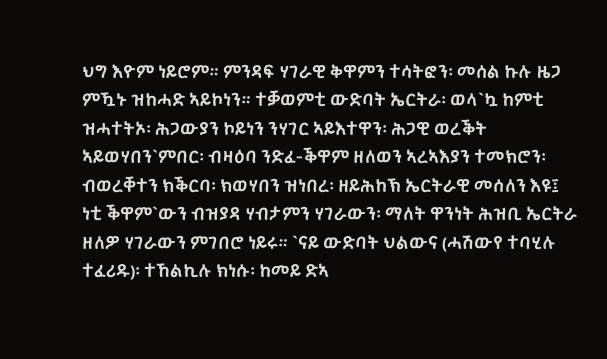ህግ እዮም ነይሮም። ምንዳፍ ሃገራዊ ቅዋምን ተሳትፎን፡ መሰል ኩሉ ዜጋ ምዃኑ ዝከሓድ ኣይኮነን። ተቓወምቲ ውድባት ኤርትራ፡ ወላ`ኳ ከምቲ ዝሓተትኦ፡ ሕጋውያን ኮይነን ንሃገር ኣይእተዋን፡ ሕጋዊ ወረቕት ኣይወሃበን`ምበር፡ ብዛዕባ ንድፈ-ቕዋም ዘለወን ኣረኣእያን ተመክሮን፡ ብወረቐተን ክቕርባ፡ ክወሃበን ዝነበረ፡ ዘይሕከኽ ኤርትራዊ መሰለን እዩ፤ ነቲ ቕዋም`ውን ብዝያዳ ሃብታምን ሃገራውን፡ ማለት ዋንነት ሕዝቢ ኤርትራ ዘለዎ ሃገራውን ምገበሮ ነይሩ። `ናይ ውድባት ህልውና (ሓሽውየ ተባሂሉ ተፈሪዱ)፡ ተኸልኪሉ ክነሱ፡ ከመይ ድኣ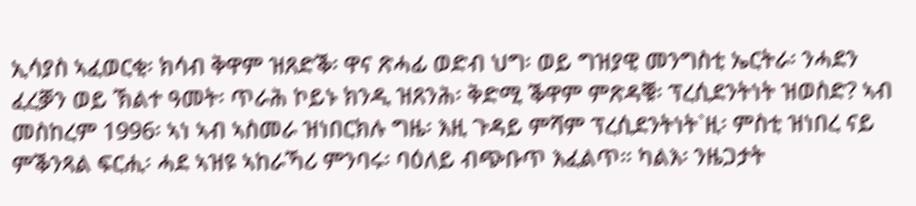ኢሳያስ ኣፈወርቂ፡ ክሳብ ቅዋም ዝጸድቕ፡ ዋና ጽሓፊ ወድብ ህግ፡ ወይ ግዝያዊ መንግስቲ ኤርትራ፡ ንሓደን ፈረቓን ወይ ኽልተ ዓመት፡ ጥራሕ ኮይኑ ክንዲ ዝጸንሕ፡ ቅድሚ ቕዋም ምጽዳቑ፡ ፕረሲደንትነት ዝወስድ? ኣብ መስከረም 1996፡ ኣነ ኣብ ኣስመራ ዝነበርክሉ ግዜ፡ እዚ ጉዳይ ምሻም ፕረሲደንትነት`ዚ፡ ምስቲ ዝነበረ ናይ ምቕንጻል ፍርሒ፡ ሓደ ኣዝዩ ኣከራኻሪ ምንባሩ፡ ባዕለይ ብጭቡጥ እፈልጥ። ካልእ፡ ንዜጋታት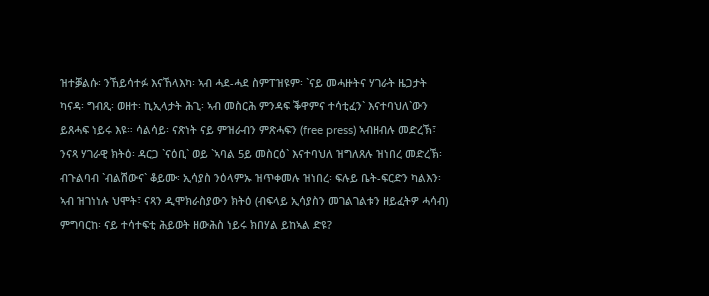ዝተቓልሱ፡ ንኸይሳተፉ እናኸላእካ፡ ኣብ ሓደ-ሓደ ስምፐዝዩም፡ `ናይ መሓዙትና ሃገራት ዜጋታት ካናዳ፡ ግብጺ፡ ወዘተ፡ ኪኢላታት ሕጊ፡ ኣብ መስርሕ ምንዳፍ ቕዋምና ተሳቲፈን` እናተባህለ`ውን ይጸሓፍ ነይሩ እዩ። ሳልሳይ፡ ናጽነት ናይ ምዝራብን ምጽሓፍን (free press) ኣብዘብሉ መድረኽ፣ ንናጻ ሃገራዊ ክትዕ፡ ዳርጋ `ናዕቢ` ወይ `ኣባል 5ይ መስርዕ` እናተባህለ ዝግለጸሉ ዝነበረ መድረኽ፡ ብጉልባብ `ብልሽውና` ቆይሙ፡ ኢሳያስ ንዕላምኡ ዝጥቀመሉ ዝነበረ፡ ፍሉይ ቤት-ፍርድን ካልእን፡ ኣብ ዝገነነሉ ህሞት፣ ናጻን ዲሞክራስያውን ክትዕ (ብፍላይ ኢሳያስን መገልገልቱን ዘይፈትዎ ሓሳብ) ምግባርከ፡ ናይ ተሳተፍቲ ሕይወት ዘውሕስ ነይሩ ክበሃል ይከኣል ድዩ?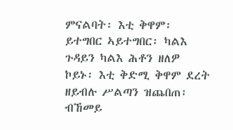ምናልባት፡ እቲ ቅዋም፡ ይተግበር ኣይተግበር፡ ካልእ ጉዳይን ካልእ ሕቶን ዘለዎ ኮይኑ፡ እቲ ቅድሚ ቅዋም ደረት ዘይብሉ ሥልጣን ዝጨበጠ፡ ብኸመይ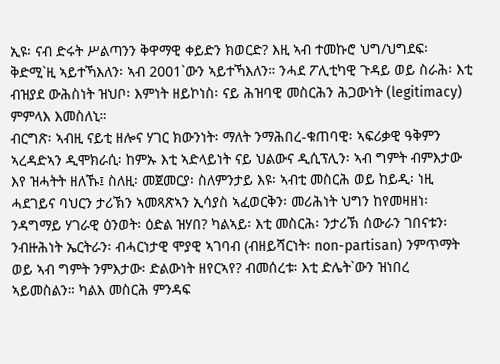ኢዩ፡ ናብ ድሩት ሥልጣንን ቅዋማዊ ቀይድን ክወርድ? እዚ ኣብ ተመኩሮ ህግ/ህግደፍ፡ ቅድሚ`ዚ ኣይተኻእለን፡ ኣብ 2001`ውን ኣይተኻእለን። ንሓደ ፖሊቲካዊ ጉዳይ ወይ ስራሕ፡ እቲ ብዝያደ ውሕስነት ዝህቦ፡ እምነት ዘይኮነስ፡ ናይ ሕዝባዊ መስርሕን ሕጋውነት (legitimacy) ምምላእ እመስለኒ።
ብርግጽ፡ ኣብዚ ናይቲ ዘሎና ሃገር ክውንነት፡ ማለት ንማሕበረ-ቁጠባዊ፡ ኣፍሪቃዊ ዓቅምን ኣረዳድኣን ዲሞክራሲ፡ ከምኡ እቲ ኣድላይነት ናይ ህልውና ዲሲፕሊን፡ ኣብ ግምት ብምእታው እየ ዝሓትት ዘለኹ፤ ስለዚ፡ መጀመርያ፡ ስለምንታይ እዩ፡ ኣብቲ መስርሕ ወይ ከይዲ፡ ነዚ ሓደገይና ባህርን ታሪኽን ኣመጻጽኣን ኢሳያስ ኣፈወርቅን፡ መሪሕነት ህግን ከየመዛዘነ፡ ንዳግማይ ሃገራዊ ዕንወት፡ ዕድል ዝሃበ? ካልኣይ፡ እቲ መስርሕ፡ ንታሪኽ ሰውራን ገበናቱን፡ ንብዙሕነት ኤርትራን፡ ብሓርነታዊ ሞያዊ ኣገባብ (ብዘይሻርነት፡ non-partisan) ንምጥማት ወይ ኣብ ግምት ንምእታው፡ ድልውነት ዘየርኣየ? ብመሰረቱ፡ እቲ ድሌት`ውን ዝነበረ ኣይመስልን። ካልእ መስርሕ ምንዳፍ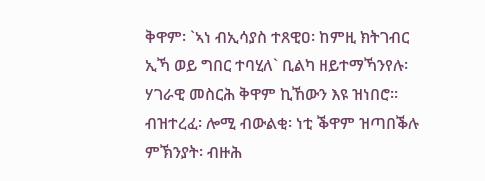ቅዋም፡ `ኣነ ብኢሳያስ ተጸዊዐ፡ ከምዚ ክትገብር ኢኻ ወይ ግበር ተባሂለ` ቢልካ ዘይተማኻንየሉ፡ ሃገራዊ መስርሕ ቅዋም ኪኸውን እዩ ዝነበሮ። ብዝተረፈ፡ ሎሚ ብውልቂ፡ ነቲ ቕዋም ዝጣበቕሉ ምኽንያት፡ ብዙሕ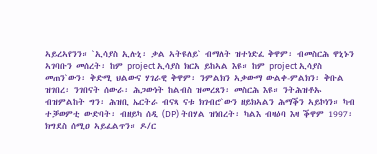ኣይረኣየንን። `ኢሳያስ ኢሉኒ፡ ቃል ኣትዩለይ` ብማለት ዝተነድፈ ቅዋም፡ ብመስርሕ ዋኒኑን ኣገባቡን መሰረት፡ ከም project ኢሳያስ ክርአ ይከኣል እዩ። ከም project ኢሳያስ መጠን`ውን፡ ቅድሚ ህልውና ሃገራዊ ቅዋም፡ ንምልክን ኣቃውማ ውልቀ-ምልክን፡ ቅቡል ዝገበረ፡ ንገበናት ሰውራ፡ ሕጋውነት ከልብስ ዝመረጸን፡ መስርሕ እዩ። ንትሕዝቶኡ ብዝምልከት ግን፡ ሕዝቢ ኤርትራ ብናጻ ናቱ ክገብሮ`ውን ዘይክኣልን ሕማቕን ኣይኮነን። ካብ ተቓወምቲ ውድባት፡ ብዘይካ ሰዲ (DP) ትበሃል ዝነበረት፡ ካልእ ብዛዕባ እዛ ቕዋም 1997፡ ክግደስ ሰሚዐ ኣይፈልጥን። ዶ/ር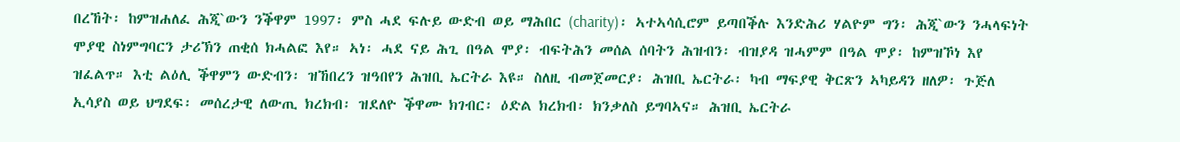በረኸት፡ ከምዝሐለፈ ሕጂ`ውን ንቕዋም 1997፡ ምስ ሓደ ፍሉይ ውድብ ወይ ማሕበር (charity)፡ ኣተኣሳሲሮም ይጣበቕሉ እንድሕሪ ሃልዮም ግን፡ ሕጂ`ውን ንሓላፍነት ሞያዊ ስነምግባርን ታሪኽን ጠቂሰ ክሓልፎ እየ። ኣነ፡ ሓደ ናይ ሕጊ በዓል ሞያ፡ ብፍትሕን መሰል ሰባትን ሕዝብን፡ ብዝያዳ ዝሓምም በዓል ሞያ፡ ከምዝኾነ እየ ዝፈልጥ። እቲ ልዕሊ ቕዋምን ውድብን፡ ዝኸበረን ዝዓበየን ሕዝቢ ኤርትራ እዩ። ስለዚ ብመጀመርያ፡ ሕዝቢ ኤርትራ፡ ካብ ማፍያዊ ቅርጽን ኣካይዳን ዘለዎ፡ ጉጅለ ኢሳያስ ወይ ህግደፍ፡ መሰረታዊ ለውጢ ክረክብ፡ ዝደለዮ ቕዋሙ ክገብር፡ ዕድል ክረክብ፡ ክንቃለስ ይግባኣና። ሕዝቢ ኤርትራ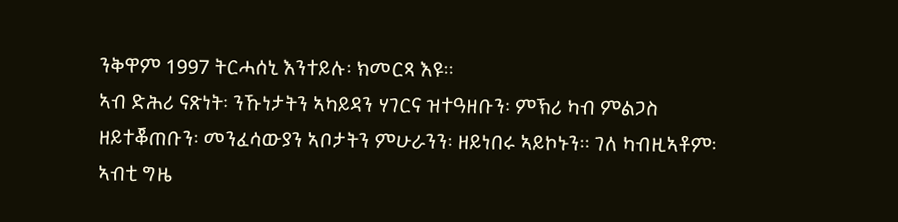ንቅዋም 1997 ትርሓሰኒ እንተይሉ፡ ክመርጻ እዩ።
ኣብ ድሕሪ ናጽነት፡ ንኹነታትን ኣካይዳን ሃገርና ዝተዓዘቡን፡ ምኽሪ ካብ ምልጋስ ዘይተቖጠቡን፡ መንፈሳውያን ኣቦታትን ምሁራንን፡ ዘይነበሩ ኣይኮኑን። ገለ ካብዚኣቶም፡ ኣብቲ ግዜ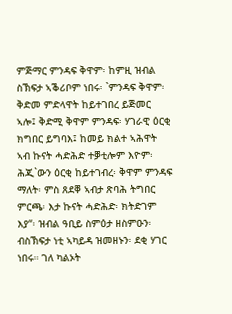ምጅማር ምንዳፍ ቅዋም፡ ከምዚ ዝብል ስኽፍታ ኣቕሪቦም ነበሩ፡ `ምንዳፍ ቅዋም፡ ቅድመ ምድላዋት ከይተገበረ ይጅመር ኣሎ፤ ቅድሚ ቅዋም ምንዳፍ፡ ሃገራዊ ዕርቂ ክግበር ይግባእ፤ ከመይ ክልተ ኣሕዋት ኣብ ኩናት ሓድሕድ ተቓቲሎም እዮም፡ ሕጂ`ውን ዕርቂ ከይተገብረ፡ ቅዋም ምንዳፍ ማለት፡ ምስ ጸደቐ ኣብታ ጽባሕ ትግበር ምርጫ፡ እታ ኩናት ሓድሕድ፡ ክትድገም እያ“፡ ዝብል ዓቢይ ስምዕታ ዘስምዑን፡ ብስኽፍታ ነቲ ኣካይዳ ዝመዘኑን፡ ደቂ ሃገር ነበሩ። ገለ ካልኦት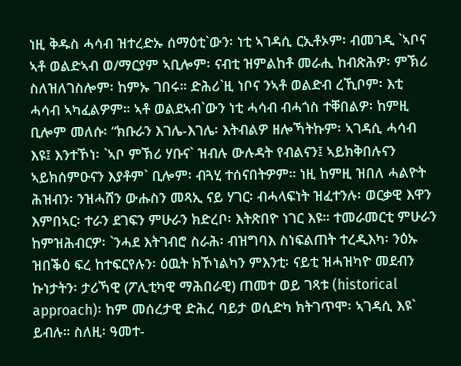ነዚ ቅዱስ ሓሳብ ዝተረድኡ ሰማዕቲ`ውን፡ ነቲ ኣገዳሲ ርኢቶኦም፡ ብመገዲ `ኣቦና ኣቶ ወልድኣብ ወ/ማርያም ኣቢሎም፡ ናብቲ ዝምልከቶ መራሒ ከብጽሕዎ፡ ምኽሪ ስለዝለገስሎም፡ ከምኡ ገበሩ። ድሕሪ`ዚ ነቦና ንኣቶ ወልድብ ረኺቦም፡ እቲ ሓሳብ ኣካፈልዎም። ኣቶ ወልደኣብ`ውን ነቲ ሓሳብ ብሓጎስ ተቐበልዎ፡ ከምዚ ቢሎም መለሱ፡ “ክቡራን እገሌ-እገሌ፡ እትብልዎ ዘሎኻትኩም፡ ኣገዳሲ ሓሳብ እዩ፤ እንተኾነ፡ `ኣቦ ምኽሪ ሃቡና` ዝብሉ ውሉዳት የብልናን፤ ኣይክቅበሉናን ኣይክሰምዑናን እያቶም` ቢሎም፡ ብጓሂ ተሰናበትዎም። ነዚ ከምዚ ዝበለ ሓልዮት ሕዝብን፡ ንዝሓሸን ውሑስን መጻኢ ናይ ሃገር፡ ብሓላፍነት ዝፈተንሉ፡ ወርቃዊ እዋን እምበኣር፡ ተራን ደገፍን ምሁራን ክድረቦ፡ እትጽበዮ ነገር እዩ። ተመራመርቲ ምሁራን ከምዝሕብርዎ፡ `ንሓደ እትገብሮ ስራሕ፡ ብዝግባእ ስነፍልጠት ተረዲእካ፡ ንዕኡ ዝበቕዕ ፍረ ከተፍርየሉን፡ ዕዉት ክኾነልካን ምእንቲ፡ ናይቲ ዝሓዝካዮ መደብን ኩነታትን፡ ታሪኻዊ (ፖሊቲካዊ ማሕበራዊ) ጠመተ ወይ ገጻቱ (historical approach)፡ ከም መሰረታዊ ድሕረ ባይታ ወሲድካ ክትገጥሞ፡ ኣገዳሲ እዩ` ይብሉ። ስለዚ፡ ዓመተ-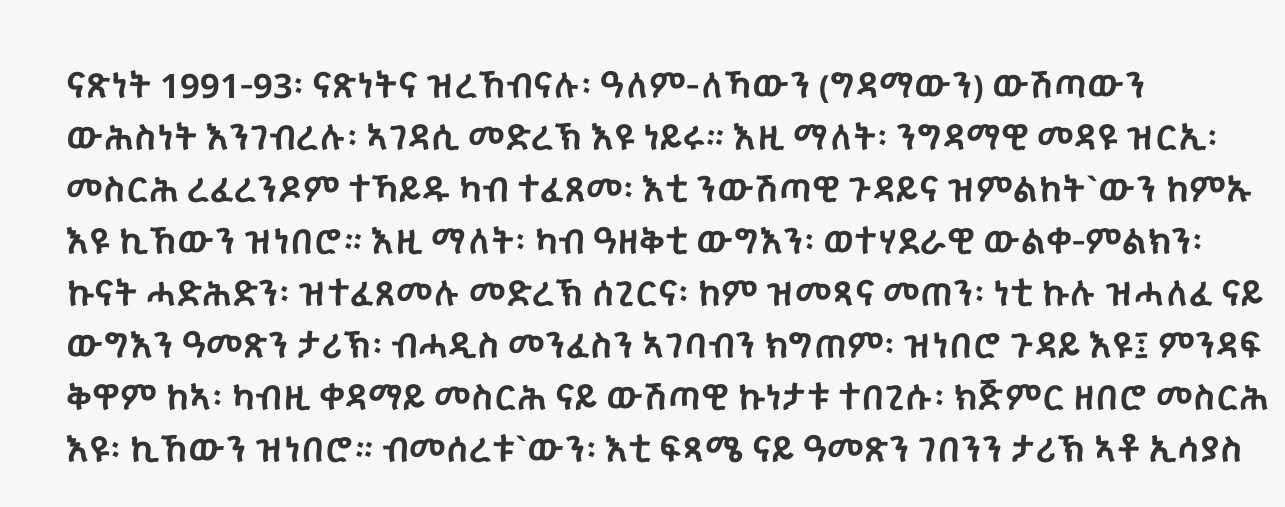ናጽነት 1991-93፡ ናጽነትና ዝረኸብናሉ፡ ዓለም-ለኻውን (ግዳማውን) ውሽጣውን ውሕስነት እንገብረሉ፡ ኣገዳሲ መድረኽ እዩ ነይሩ። እዚ ማለት፡ ንግዳማዊ መዳዩ ዝርኢ፡ መስርሕ ረፈረንዶም ተኻይዱ ካብ ተፈጸመ፡ እቲ ንውሽጣዊ ጉዳይና ዝምልከት`ውን ከምኡ እዩ ኪኸውን ዝነበሮ። እዚ ማለት፡ ካብ ዓዘቅቲ ውግእን፡ ወተሃደራዊ ውልቀ-ምልክን፡ ኩናት ሓድሕድን፡ ዝተፈጸመሉ መድረኽ ሰጊርና፡ ከም ዝመጻና መጠን፡ ነቲ ኩሉ ዝሓለፈ ናይ ውግእን ዓመጽን ታሪኽ፡ ብሓዲስ መንፈስን ኣገባብን ክግጠም፡ ዝነበሮ ጉዳይ እዩ፤ ምንዳፍ ቅዋም ከኣ፡ ካብዚ ቀዳማይ መስርሕ ናይ ውሽጣዊ ኩነታቱ ተበጊሱ፡ ክጅምር ዘበሮ መስርሕ እዩ፡ ኪኸውን ዝነበሮ። ብመሰረቱ`ውን፡ እቲ ፍጻሜ ናይ ዓመጽን ገበንን ታሪኽ ኣቶ ኢሳያስ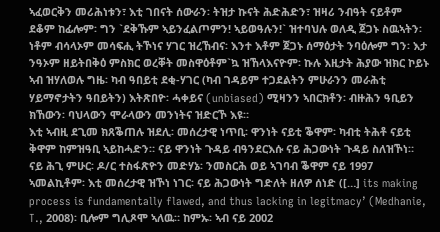ኣፈወርቅን መሪሕነቱን፣ እቲ ገበናት ሰውራን፡ ትዝታ ኩናት ሕድሕድን፣ ዝዛሪ ንብዓት ናይቶም ደቆም ከፊሎም፡ ግን `ደቅኹም ኣይንፈልጦምን! ኣይወዓሉን!` ዝተባህሉ ወለዲ ጀጋኑ ስዉኣትን፡ ነቶም ብሳላኦም መሳፍሒ ትኾነና ሃገር ዝረኸብና፡ እንተ እቶም ጀጋኑ ሰማዕታት ንባዕሎም ግን፡ እታ ንዓኦም ዘይትበቅዕ ምስክር ወረቐት መስዋዕቶም`ኳ ዝኸላእናዮም፡ ኩሉ እዚታት ሕያው ዝክር ኮይኑ ኣብ ዝሃለወሉ ግዜ፡ ካብ ዓበይቲ ደቂ-ሃገር (ካብ ገዳይም ተጋደልትን ምሁራንን መራሕቲ ሃይማኖታትን ዓበይትን) እትጽበዮ፡ ሓቀይና (unbiased) ሚዛንን ኣበርክቶን፡ ብዙሕን ዓቢይን ክኸውን፡ ባህላውን ሞራላውን መንነትና ዝድርኾ እዩ።
እቲ ኣብዚ ደጊመ ክጸቕጠሉ ዝደሊ፡ መሰረታዊ ነጥቢ፡ ዋንነት ናይቲ ቕዋም፡ ካብቲ ትሕቶ ናይቲ ቅዋም ከምዝዓቢ ኣይከሓድን። ናይ ዋንነት ጉዳይ ብዓንደርእሱ ናይ ሕጋውነት ጉዳይ ስለዝኾነ። ናይ ሕጊ ምሁር፡ ዶ/ር ተስፋጽዮን መድሃኔ፡ ንመስርሕ ወይ ኣገባብ ቕዋም ናይ 1997 ኣመልኪቶም፡ እቲ መሰረታዊ ዝኾነ ነገር፡ ናይ ሕጋውነት ግድለት ዘለዎ ሰነድ ([…] its making process is fundamentally flawed, and thus lacking in legitmacy’ (Medhanie, T., 2008)፡ ቢሎም ግሊጾሞ ኣለዉ። ከምኡ፡ ኣብ ናይ 2002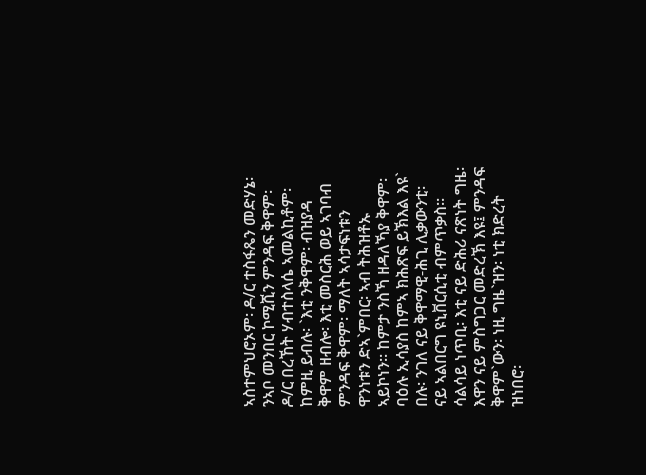ኣስተምህሮኦም፡ ዶ/ር ተስፋጼን መድሃኔ፡ ንኣቦ መንበር ኮሚሺን ምንዳፍ ቅዋም፡ ዶ/ር በረኸት ሃብተስላሴ ኣመልኪቶም፡ ከምዚ ይብሉ፡ `እቲ ንቅዋም፡ ብዝያዳ ቅዋም ዘብሎ፡ እቲ መስርሕ ወይ ኣገባብ ምንዳፍ ቅዋም፡ ማለት ኣሳታፍነቱን ዋንነቱን ድኣ`ምበር፡ ኣብ ትሕዝቶኡ ኣይኮነን። ከምታ ንስኻ ዘዳለኻያ ቅዋም፡ ባዕሉ ኢሳያስ ከምኣ ክሕጽፍ ይኽእል እዩ` በሉ፡ ንገለ ናይ ቅዋማዊ-ሕጊ ሊቃውንቲ፡ ናይ ኣልበርግ ዩኒቨርሲቲ ብምጥቃስ። ሳልሳይ ነጥቢ፡ እቲ ናይ ድሕሪ ናጽነት ግዜ፡ እዋን ናይ ምስግጋር መድረኽ እዩ፤ ምንዳፍ ቅዋም`ውን፡ ነዚ ግዜ`ዝን፡ ነቲ ክድረት ዝነበሮ፡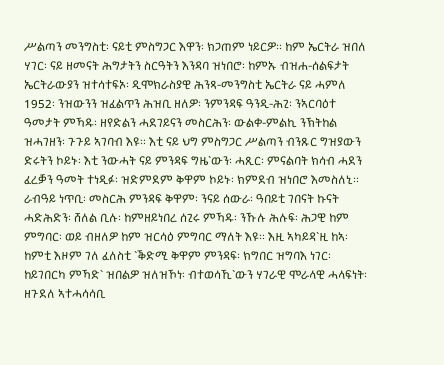ሥልጣን መንግስቲ፡ ናይቲ ምስግጋር እዋን፡ ክጋጠም ነይርዎ። ከም ኤርትራ ዝበለ ሃገር፡ ናይ ዘመናት ሕግታትን ስርዓትን እንዳባ ዝነበሮ፡ ከምኡ ብዝሐ-ሰልፍታት ኤርትራውያን ዝተሳተፍኦ፡ ዲሞክራስያዊ ሕንጻ-መንግስቲ ኤርትራ ናይ ሓምለ 1952፡ ንዝውንን ዝፈልጥን ሕዝቢ ዘለዎ፡ ንምንዳፍ ዓንዲ-ሕጊ፡ ንኣርባዕተ ዓመታት ምኻዱ፡ ዘየድልን ሓደገይናን መስርሕን፡ ውልቀ-ምልኪ ንኽትከል ዝሓገዘን፡ ጉጉይ ኣገባብ እዩ። እቲ ናይ ህግ ምስግጋር ሥልጣን ብንጹር ግዝያውን ድሩትን ኮይኑ፡ እቲ ንውሓት ናይ ምንዳፍ ግዜ`ውን፡ ሓጺር፡ ምናልባት ክሳብ ሓደን ፈረቓን ዓመት ተነዲፉ፡ ዝድምደም ቅዋም ኮይኑ፡ ክምደብ ዝነበሮ እመስለኒ። ራብዓይ ነጥቢ፡ መስርሕ ምንዳፍ ቅዋም፡ ንናይ ሰውራ፡ ዓበይቲ ገበናት ኩናት ሓድሕድን፡ ሸለል ቢሉ፡ ከምዘይነበረ ሰጊሩ ምኻዱ፡ ንኹሉ ሕሉፍ፡ ሕጋዊ ከም ምግባር፡ ወይ ብዘለዎ ከም ዝርሳዕ ምግባር ማለት እዩ። እዚ ኣካይዳ`ዚ ከኣ፡ ከምቲ እዞም ገለ ፈለስቲ `ቕድሚ ቅዋም ምንዳፍ፡ ክግበር ዝግባእ ነገር፡ ከይገበርካ ምኻድ` ዝበልዎ ዝለዝኾነ፡ ብተወሳኺ`ውን ሃገራዊ ሞራላዊ ሓላፍነት፡ ዘጉደለ ኣተሓሳሳቢ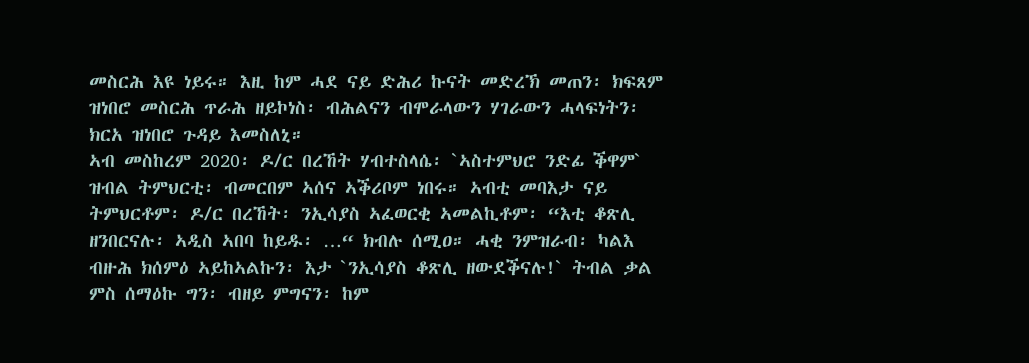መስርሕ እዩ ነይሩ። እዚ ከም ሓደ ናይ ድሕሪ ኩናት መድረኽ መጠን፡ ክፍጸም ዝነበሮ መስርሕ ጥራሕ ዘይኮነስ፡ ብሕልናን ብሞራላውን ሃገራውን ሓላፍነትን፡ ክርአ ዝነበሮ ጉዳይ እመስለኒ።
ኣብ መስከረም 2020፡ ዶ/ር በረኸት ሃብተስላሴ፡ `ኣስተምህሮ ንድፊ ቕዋም` ዝብል ትምህርቲ፡ ብመርበም ኣሰና ኣቕሪቦም ነበሩ። ኣብቲ መባእታ ናይ ትምህርቶም፡ ዶ/ር በረኸት፡ ንኢሳያስ ኣፈወርቂ ኣመልኪቶም፡ “እቲ ቆጽሊ ዘንበርናሉ፡ ኣዲስ ኣበባ ከይዱ፡ …“ ክብሉ ሰሚዐ። ሓቂ ንምዝራብ፡ ካልእ ብዙሕ ክሰምዕ ኣይከኣልኩን፡ እታ `ንኢሳያስ ቆጽሊ ዘውደቕናሉ!` ትብል ቃል ምስ ሰማዕኩ ግን፡ ብዘይ ምግናን፡ ከም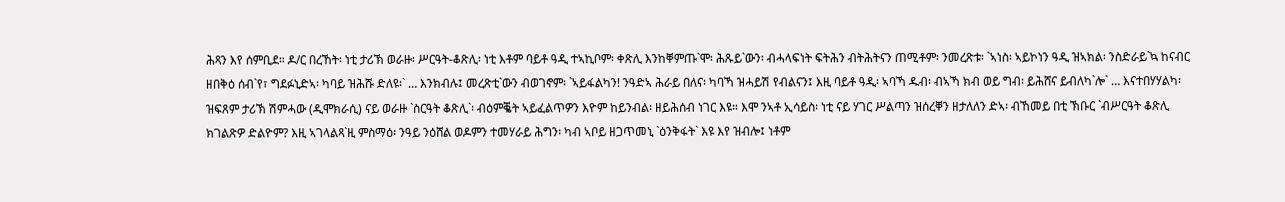ሕጻን እየ ሰምቢደ። ዶ/ር በረኸት፡ ነቲ ታሪኽ ወራዙ፡ ሥርዓት-ቆጽሊ፡ ነቲ እቶም ባይቶ ዓዲ ተኣኪቦም፡ ቀጽሊ እንከቐምጡ`ሞ፡ ሕጹይ`ውን፡ ብሓላፍነት ፍትሕን ብትሕትናን ጠሚቶም፡ ንመረጽቱ፡ `ኣነስ፡ ኣይኮነን ዓዲ ዝኣክል፡ ንስድራይ`ኳ ከናብር ዘበቅዕ ሰብ`የ፣ ግደፉኒድኣ፡ ካባይ ዝሕሹ ድለዩ፡` … እንክብሉ፤ መረጽቲ`ውን ብወገኖም፡ `ኣይፋልካን! ንዓድኣ ሕራይ በለና፡ ካባኻ ዝሓይሽ የብልናን፤ እዚ ባይቶ ዓዲ፡ ኣባኻ ዱብ፡ ብኣኻ ክብ ወይ ግብ፡ ይሕሸና ይብለካ`ሎ` … እናተበሃሃልካ፡ ዝፍጸም ታሪኽ ሽምሓው (ዲሞክራሲ) ናይ ወራዙ `ስርዓት ቆጽሊ`፡ ብዕምቘት ኣይፈልጥዎን እዮም ከይንብል፡ ዘይሕሰብ ነገር እዩ። እሞ ንኣቶ ኢሳይስ፡ ነቲ ናይ ሃገር ሥልጣን ዝሰረቐን ዘታለለን ድኣ፡ ብኸመይ በቲ ኽቡር `ብሥርዓት ቆጽሊ ክገልጽዎ ድልዮም? እዚ ኣገላልጻ`ዚ ምስማዕ፡ ንዓይ ንዕሸል ወዶምን ተመሃራይ ሕግን፡ ካብ ኣቦይ ዘጋጥመኒ `ዕንቅፋት` እዩ እየ ዝብሎ፤ ነቶም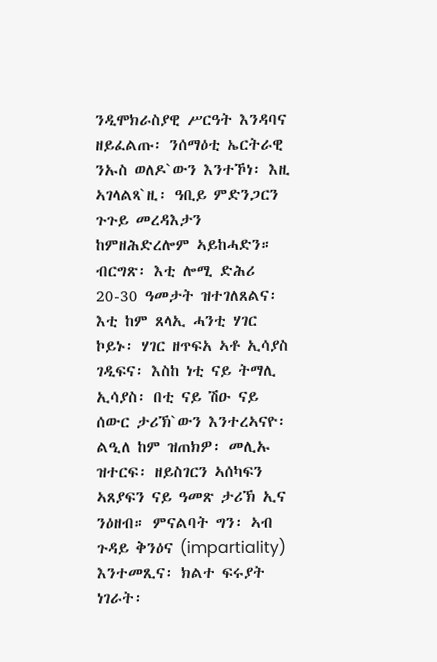ንዲሞክራስያዊ ሥርዓት እንዳባና ዘይፈልጡ፡ ንሰማዕቲ ኤርትራዊ ንኡስ ወለዶ`ውን እንተኾነ፡ እዚ ኣገላልጻ`ዚ፡ ዓቢይ ምድንጋርን ጉጉይ መረዳእታን ከምዘሕድረሎም ኣይከሓድን። ብርግጽ፡ እቲ ሎሚ ድሕሪ 20-30 ዓመታት ዝተገለጸልና፡ እቲ ከም ጸላኢ ሓንቲ ሃገር ኮይኑ፡ ሃገር ዘጥፍአ ኣቶ ኢሳያስ ገዲፍና፡ እስከ ነቲ ናይ ትማሊ ኢሳያስ፡ በቲ ናይ ሽዑ ናይ ሰውር ታሪኽ`ውን እንተረኣናዮ፡ ልዒለ ከም ዝጠክዎ፡ መሊኡ ዝተርፍ፡ ዘይስገርን ኣሰካፍን ኣጸያፍን ናይ ዓመጽ ታሪኽ ኢና ንዕዘብ። ምናልባት ግን፡ ኣብ ጉዳይ ቅንዕና (impartiality) እንተመጺና፡ ክልተ ፍሩያት ነገራት፡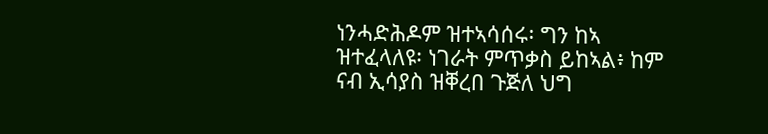ነንሓድሕዶም ዝተኣሳሰሩ፡ ግን ከኣ ዝተፈላለዩ፡ ነገራት ምጥቃስ ይከኣል፥ ከም ናብ ኢሳያስ ዝቐረበ ጉጅለ ህግ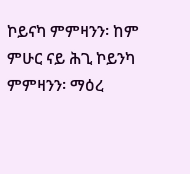ኮይናካ ምምዛንን፡ ከም ምሁር ናይ ሕጊ ኮይንካ ምምዛንን፡ ማዕረ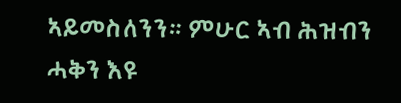ኣይመስለንን። ምሁር ኣብ ሕዝብን ሓቅን እዩ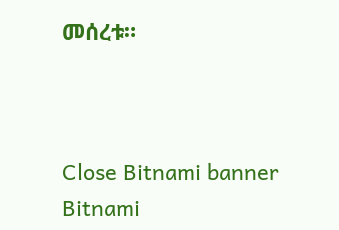መሰረቱ።



Close Bitnami banner
Bitnami